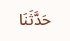حَدَّثَنَا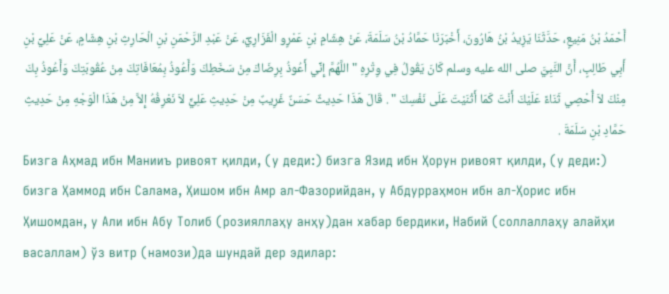أَحْمَدُ بْنُ مَنِيعٍ، حَدَّثَنَا يَزِيدُ بْنُ هَارُونَ، أَخْبَرَنَا حَمَّادُ بْنُ سَلَمَةَ، عَنْ هِشَامِ بْنِ عَمْرٍو الْفَزَارِيِّ، عَنْ عَبْدِ الرَّحْمَنِ بْنِ الْحَارِثِ بْنِ هِشَامٍ، عَنْ عَلِيِّ بْنِ أَبِي طَالِبٍ، أَنَّ النَّبِيَّ صلى الله عليه وسلم كَانَ يَقُولُ فِي وِتْرِهِ " اللَّهُمَّ إِنِّي أَعُوذُ بِرِضَاكَ مِنْ سَخَطِكَ وَأَعُوذُ بِمُعَافَاتِكَ مِنْ عُقُوبَتِكَ وَأَعُوذُ بِكَ مِنْكَ لاَ أُحْصِي ثَنَاءً عَلَيْكَ أَنْتَ كَمَا أَثْنَيْتَ عَلَى نَفْسِكَ " . قَالَ هَذَا حَدِيثٌ حَسَنٌ غَرِيبٌ مِنْ حَدِيثِ عَلِيٍّ لاَ نَعْرِفُهُ إِلاَّ مِنْ هَذَا الْوَجْهِ مِنْ حَدِيثِ حَمَّادِ بْنِ سَلَمَةَ .
Бизга Аҳмад ибн Манииъ ривоят қилди, (у деди:) бизга Язид ибн Ҳорун ривоят қилди, (у деди:) бизга Ҳаммод ибн Салама, Ҳишом ибн Амр ал-Фазорийдан, у Абдурраҳмон ибн ал-Ҳорис ибн Ҳишомдан, у Али ибн Абу Толиб (розияллаҳу анҳу)дан хабар бердики, Набий (соллаллаҳу алайҳи васаллам) ўз витр (намози)да шундай дер эдилар: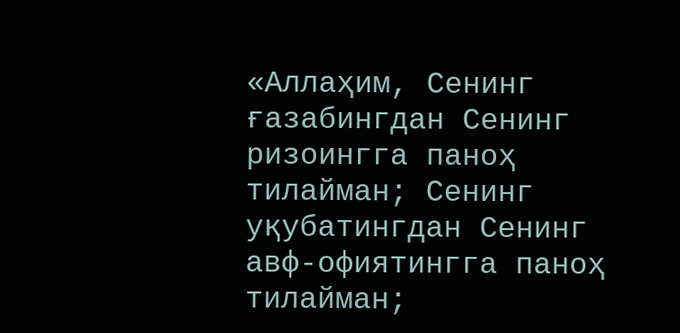«Аллаҳим, Сенинг ғазабингдан Сенинг ризоингга паноҳ тилайман; Сенинг уқубатингдан Сенинг авф-офиятингга паноҳ тилайман;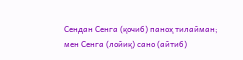Сендан Сенга (қочиб) паноҳ тилайман; мен Сенга (лойиқ) сано (айтиб)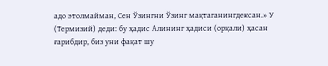адо этолмайман, Сен Ўзингни Ўзинг мақтаганингдексан.» У (Термизий) деди: бу ҳадис Алининг ҳадиси (орқали) ҳасан ғарибдир, биз уни фақат шу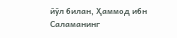йўл билан, Ҳаммод ибн Саламанинг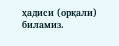ҳадиси (орқали) биламиз.